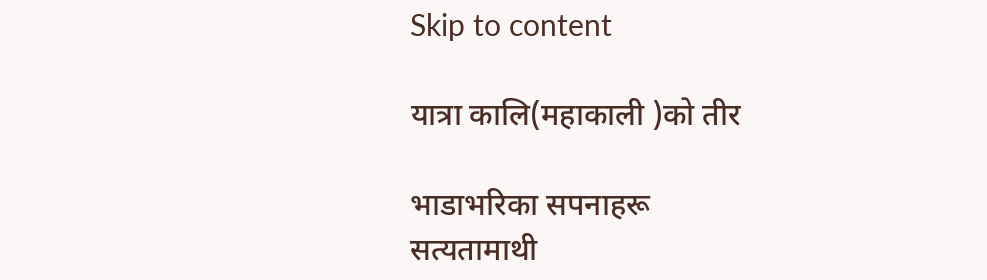Skip to content

यात्रा कालि(महाकाली )को तीर

भाडाभरिका सपनाहरू
सत्यतामाथी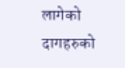लागेको दागहरुको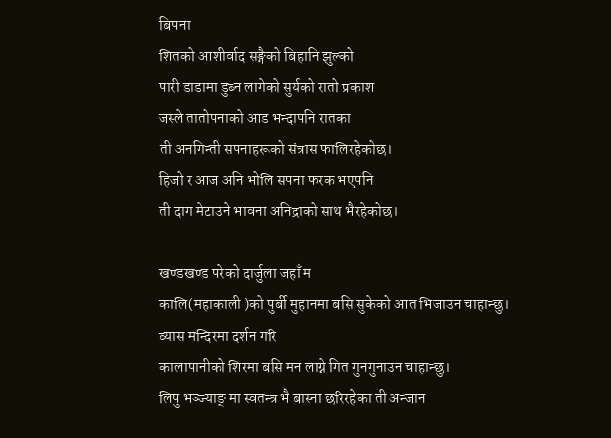बिपना
शितको आशीर्वाद सङ्गैको बिहानि झुल्को
पारी डाडामा डुब्न लागेको सुर्यको रातो प्रकाश
जस्ले तातोपनाको आड भन्दापनि रातका
ती अनगिन्ती सपनाहरूको संत्रास फालिरहेकोछ।
हिजो र आज अनि भोलि सपना फरक भएपनि
ती दाग मेटाउने भावना अनिद्राको साथ भैरहेकोछ।

खण्डखण्ड परेको दार्जुला जहाँ म
कालि(महाकाली )को पुर्बी मुहानमा बसि सुकेको आत भिजाउन चाहान्छु।
व्यास मन्दिरमा दर्शन गरि
कालापानीको शिरमा बसि मन लाग्ने गित गुनगुनाउन चाहान्छु।
लिपु भञ्ज्याङ् मा स्वतन्त्र भै बास्ना छरिरहेका ती अन्जान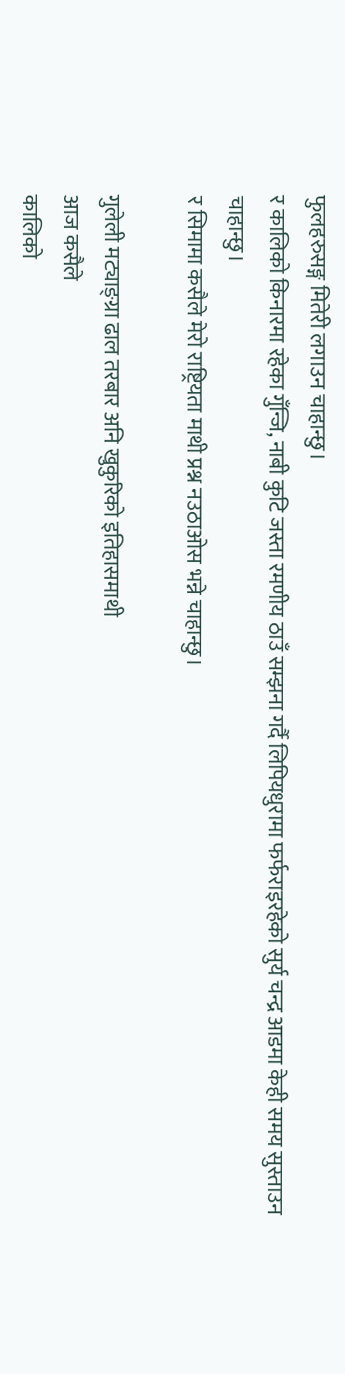फुलहरुसङ्ग मितेरी लगाउन चाहान्छु।
र कालिको किनारमा रहेका गुँन्जि, नाबी कुटि जस्ता रमणीय ठाउँ सम्झना गर्दै लिपियधुरामा फर्फराइरहेको सुर्य चन्द्र आडमा केही समय सुस्ताउन चाहान्छु।
र सिमामा कसैले मेरो राष्ट्रियता माथी प्रश्न नउठाओस भन्ने चाहान्छु।

गुलेली मट्याङ्ग्रा ढाल तरबार अनि खुकुरिको इतिहासमाथी
आज कसैले
कालिको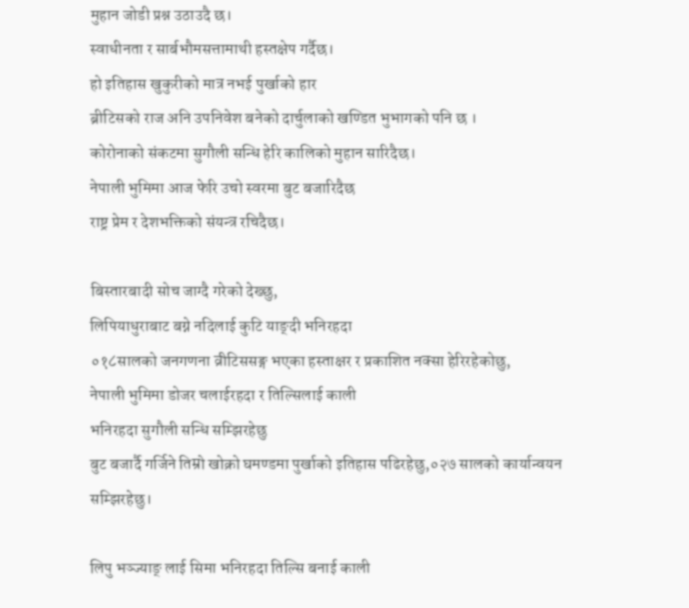मुहान जोडी प्रश्न उठाउदै छ।
स्वाधीनता र सार्बभौमसत्तामाथी हस्तक्षेप गर्दैछ।
हो इतिहास खुकुरीको मात्र नभई पुर्खाको हार
ब्रीटिसको राज अनि उपनिवेश बनेको दार्चुलाको खण्डित भुभागको पनि छ ।
कोरोनाको संकटमा सुगौली सन्धि हेरि कालिको मुहान सारिदैछ।
नेपाली भुमिमा आज फेरि उचो स्वरमा बुट बजारिदैछ
राष्ट्र प्रेम र देशभक्तिको संयन्त्र रचिदैछ।

बिस्तारबादी सोच जाग्दै गरेको देख्छु,
लिपियाधुराबाट बग्ने नदिलाई कुटि याङ्दी भनिरहदा
०१८सालको जनगणना व्रीटिससङ्ग भएका हस्ताक्षर र प्रकाशित नक्सा हेरिरहेकोछु,
नेपाली भुमिमा डोजर चलाईरहदा र तिल्सिलाई काली
भनिरहदा सुगौली सन्धि सम्झिरहेछु
बुट बजार्दै गर्जिने तिम्रो खोक्रो घमण्डमा पुर्खाको इतिहास पढिरहेछु,०२७ सालको कार्यान्वयन सम्झिरहेछु।

लिपु भञ्ज्याङ् लाई सिमा भनिरहदा तिल्सि बनाई काली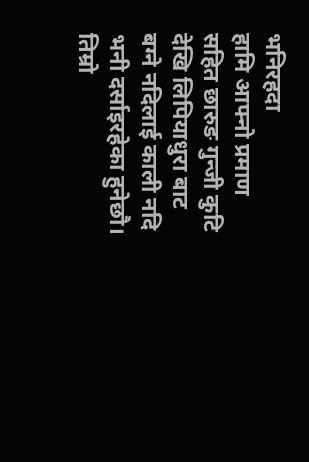भनिरहदा
हामि आफ्नो प्रमाण सहित छारुङ गुन्जी कुटि देखि लिपियाधुरा बाट बग्ने नदिलाई काली नदि भनी दर्साइरहेका हुनेछौ।
तिम्रो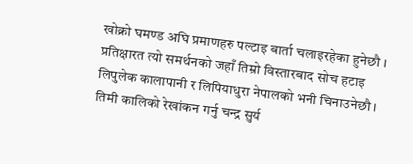खोक्रो घमण्ड अघि प्रमाणहरु पल्टाइ बार्ता चलाइरहेका हुनेछौ ।
प्रतिक्षारत त्यो समर्थनको जहाँ तिम्रो विस्तारबाद सोच हटाइ
लिपुलेक कालापानी र लिपियाधुरा नेपालको भनी चिनाउनेछौ।
तिमी कालिको रेखांकन गर्नु चन्द्र सुर्य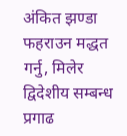अंकित झण्डा फहराउन मद्धत गर्नु, मिलेर द्विदेशीय सम्बन्ध प्रगाढ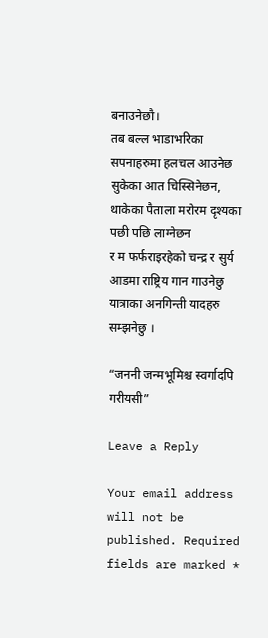बनाउनेछौ।
तब बल्ल भाडाभरिका सपनाहरुमा हलचल आउनेछ
सुकेका आत चिस्सिनेछन,
थाकेका पैताला मरोरम दृश्यका पछी पछि लाग्नेछन
र म फर्फराइरहेको चन्द्र र सुर्य आडमा राष्ट्रिय गान गाउनेछु
यात्राका अनगिन्ती यादहरु सम्झनेछु ।

“जननी जन्मभूमिश्च स्वर्गादपि गरीयसी”

Leave a Reply

Your email address will not be published. Required fields are marked *